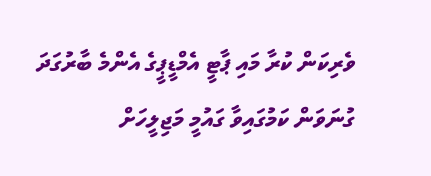ވެރިކަން ކުރާ މައި ޕާޓީ އެމްޑީޕީގެ އެންމެ ބާރުގަދަ ގުނަވަން ކަމުގައިވާ ގައުމީ މަޖިލީހަށް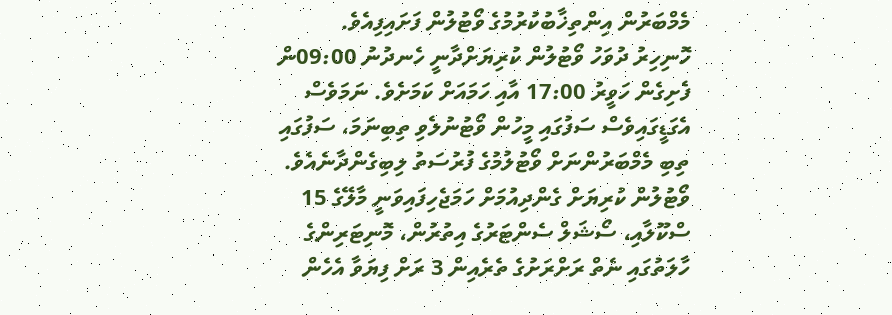މެމްބަރުން އިންތިޚާބުކުރުމުގެ ވޯޓުލުން ފަށައިފިއެވެ.
ހޮނިހިރު ދުވަހު ވޯޓުލުން ކުރިޔަށްދާނީ ހެނދުނު 09:00ން ފެށިގެން ހަވީރު 17:00 އާއި ހަމައަށް ކަމަށެވެ. ނަމަވެސް އެގަޑީގައިވެސް ސަފުގައި މީހުން ވޯޓުނުލެވި ތިބިނަމަ، ސަފުގައި ތިބި މެމްބަރުންނަށް ވޯޓުލުމުގެ ފުރުސަތު ލިބިގެންދާނެއެވެ.
ވޯޓުލުން ކުރިޔަށް ގެންދިއުމަށް ހަމަޖެހިފައިވަނީ މާލޭގެ 15 ސްކޫލާއި، ސޯޝަލް ސެންޓަރުގެ އިތުރުން، މޮނިޓަރިންގެ ހާލަތުގައި ނެތް ރަށްރަށުގެ ތެރެއިން 3 ރަށް ފިޔަވާ އެހެން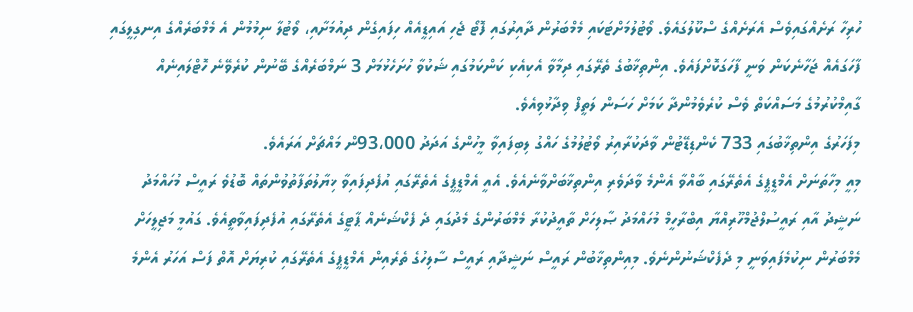ހުރިހާ ރަށެއްގައިވެސް އެރަށެއްގެ ސްކޫލުގައެވެ. ވޯޓުލުމަށްޓަކައި މެމްބަރުން ދާއިރުގައި ފޮޓޯ ޖެހި އައިޑީއެއް ހިފައިގެން ދިއުމަށާއި، ވޯޓުލާ ނިމުމުން އެ މެމްބަރެއްގެ އިނގިލީގައި ފާހަގައެއް ޖަހާނެކަން ވަނީ ފާހަގަކޮށްފައެވެ. އިންތިޚާބުގެ ތެރޭގައި ދިމާވާ އެކިއެކި ކަންކަމުގައި ޝަކުވާ ހުށަހެޅުމަށް 3 ނަމްބަރެއްގެ ބޭނުން ކުރެވޭނެ ހޮޓްލައިނެއް ގާއިމްކުރުމުގެ މަސައްކަތް ވެސް ކުރެވެމުންދާ ކަމަށް ހަސަން ލަތީފް ވިދާޅުވިއެވެ.
މިފަހަރުގެ އިންތިޚާބުގައި 733 ކެންޑިޑޭޓުން ވާދަކުރާއިރު ވޯޓުލުމުގެ ހައްގު ލިބިފައިވާ މީހުންގެ އަދަދު 93،000ން މައްޗަށް އަރައެވެ.
މިއީ މިހާތަނަށް އެމްޑީޕީގެ އެތެރޭގައި ބާއްވާ އެންމެ ވާދަވެރި އިންތިޚާބަށްވާނެއެވެ. އެއީ އެމްޑީޕީގެ އެތެރޭގައި އުފެދިފައިވާ ޚިޔާލުތަފާތުވުންތައް ބޮޑުވެ ރައީސް މުހައްމަދު ނަޝީދު އާއި ރައީސުލްޖުމްހޫރިއްޔާ އިބްރާހީމް މުހައްމަދު ޞާލިހަށް ތާއީދުކުރާ މެމްބަރުންގެ މެދުގައި ދެ ފެކްޝަނެއް ޕާޓީގެ އެތެރޭގައި އުފެދިފައިވާތީއެވެ. ގައުމީ މަޖިލީހަށް މެމްބަރުން ނިކުމެފައިވަނީ މި ދެފެކްޝަނުންނެވެ. މިއިންތިޚާބުން ރައީސް ނަޝީދާއި ރައީސް ސާލިހުގެ ތެރެއިން އެމްޑީޕީގެ އެތެރޭގައި ކުރިޔަށް އޮތް ފަސް އަހަރު އެންމެ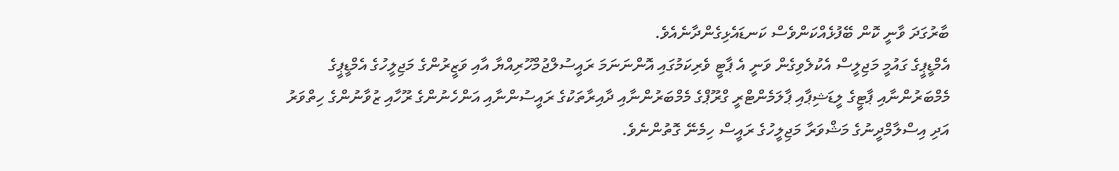ބާރުގަދަ ވާނީ ކޮން ބޭފުޅެއްކަންވެސް ކަނޑައެޅިގެންދާނެއެވެ.
އެމްޑީޕީގެ ގައުމީ މަޖިލީސް އެކުލެވިގެން ވަނީ އެ ޕާޓީ ވެރިކަމުގައި އޮންނަނަމަ ރައީސުލްޖުމްހޫރިއްޔާ އާއި ވަޒީރުންގެ މަޖިލީހުގެ އެމްޑީޕީގެ މެމްބަރުންނާއި ޕާޓީގެ ލީޑަޝިޕާއި ޕާލަމެންޓްރީ ގްރޫޕްގެ މެމްބަރުންނާއި ދާއިރާތަކުގެ ރައީސުންނާއި އަންހެނުންގެ ރޫހާއި ޒުވާނުންގެ ހިތްވަރު އަދި އިސްލާމްދީނުގެ މަޝްވަރާ މަޖިލީހުގެ ރައީސް ހިމެނޭ ގޮތުންނެވެ.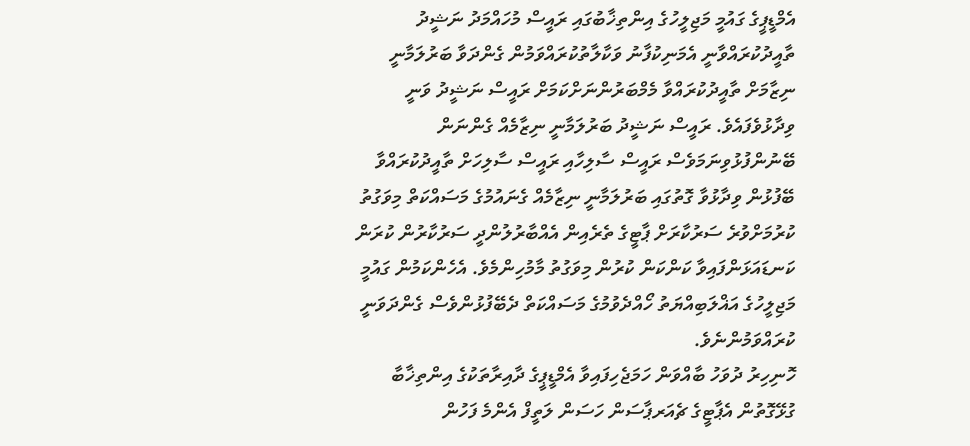އެމްޑީޕީގެ ގައުމީ މަޖިލީހުގެ އިންތިޚާބުގައި ރައީސް މުހައްމަދު ނަޝީދު ތާއީދުކުރައްވާނީ އެމަނިކުފާނު ވަކާލާތުކުރައްވަމުން ގެންދަވާ ބަރުލަމާނީ ނިޒާމަށް ތާއީދުކުރައްވާ މެމްބަރުންނަށްކަމަށް ރައީސް ނަޝީދު ވަނީ ވިދާޅުވެފައެވެ. ރައީސް ނަޝީދު ބަރުލަމާނީ ނިޒާމެއް ގެންނަން ބޭނުންފުޅުވިނަމަވެސް ރައީސް ސާލިހާއި ރައީސް ސާލިހަށް ތާއީދުކުރައްވާ ބޭފުޅުން ވިދާޅުވާ ގޮތުގައި ބަރުލަމާނީ ނިޒާމެއް ގެނައުމުގެ މަސައްކަތް މިވަގުތު ކުރުމަށްވުރެ ސަރުކާރަށް ޕާޓީގެ ތެރެއިން އެއްބާރުލުންދީ ސަރުކާރުން ކުރަން ކަނޑައަޅަންފައިވާ ކަންކަން ކުރުން މިވަގުތު މާމުހިންމެވެ. އެހެންކަމުން ގައުމީ މަޖިލީހުގެ އަޣްލަބިއްޔަތު ހޯއްދެވުމުގެ މަސައްކަތް ދެބޭފުޅުންވެސް ގެންދަވަނީ ކުރައްވަމުންނެވެ.
ހޮނިހިރު ދުވަހު ބާއްވަން ހަމަޖެހިފައިވާ އެމްޑީޕީގެ ދާއިރާތަކުގެ އިންތިޚާބާ ގުޅޭގޮތުން އެޕާޓީގެ ޗެއަރޕާސަން ހަސަން ލަތީފް އެންމެ ފަހުން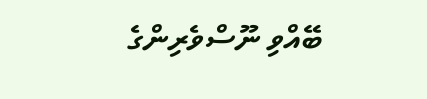ބޭއްވި ނޫސްވެރިންގެ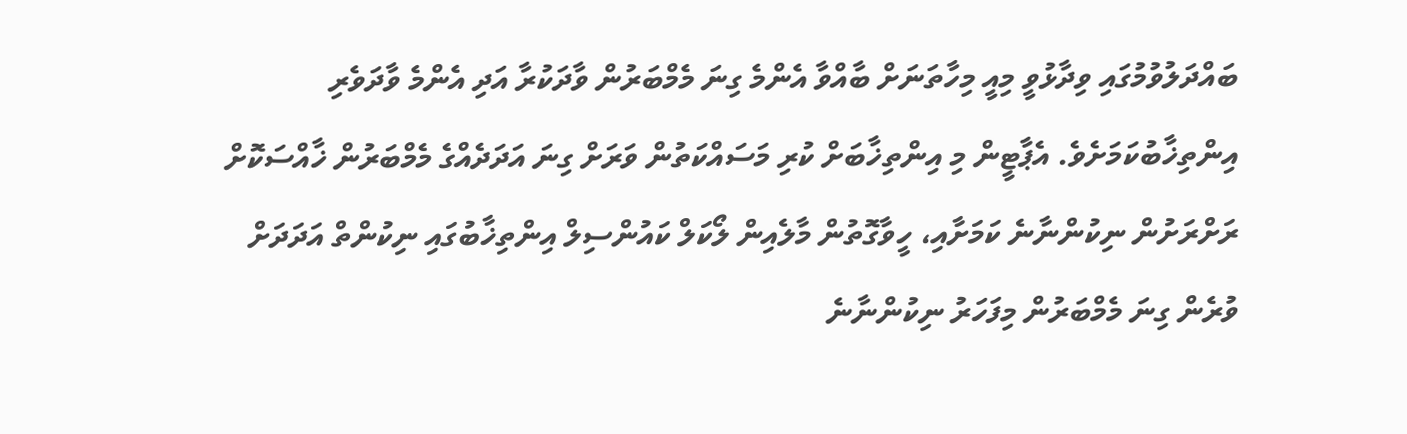ބައްދަލުވުމުގައި ވިދާޅުވީ މިއީ މިހާތަނަށް ބާއްވާ އެންމެ ގިނަ މެމްބަރުން ވާދަކުރާ އަދި އެންމެ ވާދަވެރި އިންތިޚާބުކަމަށެވެ. އެޕާޓީން މި އިންތިޚާބަށް ކުރި މަސައްކަތުން ވަރަށް ގިނަ އަދަދެއްގެ މެމްބަރުން ޚާއްސަކޮށް ރަށްރަށުން ނިކުންނާނެ ކަމަށާއި، ހީވާގޮތުން މާލެއިން ލޯކަލް ކައުންސިލް އިންތިޚާބުގައި ނިކުންތް އަދަދަށް ވުރެން ގިނަ މެމްބަރުން މިފަހަރު ނިކުންނާނެ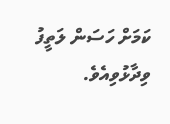ކަމަށް ހަސަން ލަތީފު ވިދާޅުވިއެވެ.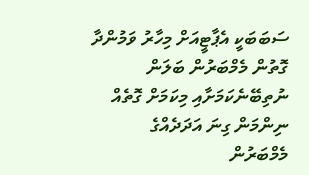ސަބަބަކީ އެޕާޓީއަށް މިހާރު ވަމުންދާ ގޮތުން މެމްބަރުން ބަލަން ނުތިބޭނެކަމަށާއި މިކަމަށް ގޮތެއް ނިންމަން ގިނަ އަދަދެއްގެ މެމްބަރުން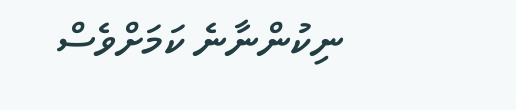ނިކުންނާނެ ކަމަށްވެސް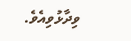ވިދާޅުވިއެވެ.